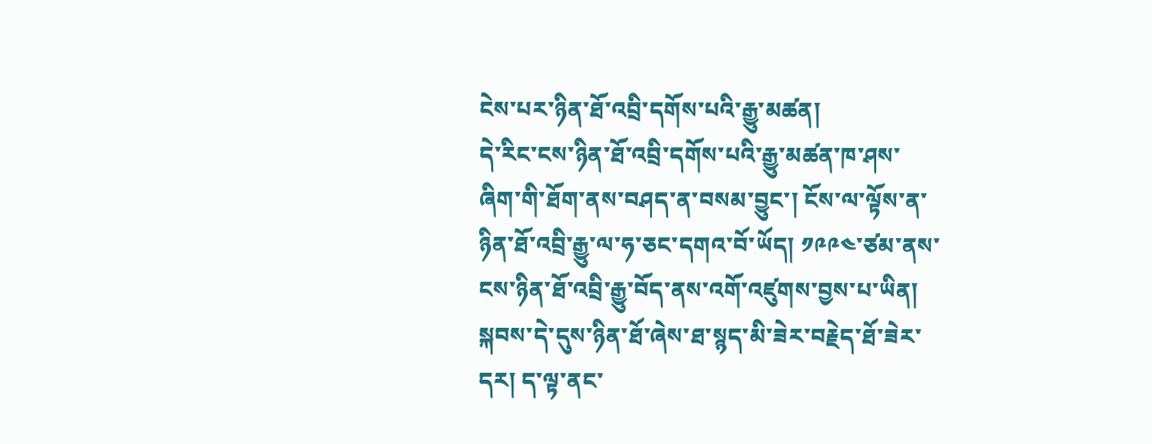ངེས་པར་ཉིན་ཐོ་འབྲི་དགོས་པའི་རྒྱུ་མཚན།
དེ་རིང་ངས་ཉིན་ཐོ་འབྲི་དགོས་པའི་རྒྱུ་མཚན་ཁ་ཤས་ཞིག་གི་ཐོག་ནས་བཤད་ན་བསམ་བྱུང་། ངོས་ལ་ལྟོས་ན་ཉིན་ཐོ་འབྲི་རྒྱུ་ལ་ཧ་ཅང་དགའ་བོ་ཡོད། ༡༩༩༤་ཙམ་ནས་ངས་ཉིན་ཐོ་འབྲི་རྒྱུ་བོད་ནས་འགོ་འཛུགས་བྱས་པ་ཡིན།
སྐབས་དེ་དུས་ཉིན་ཐོ་ཞེས་ཐ་སྙད་མི་ཟེར་བརྗེད་ཐོ་ཟེར་དར། ད་ལྟ་ནང་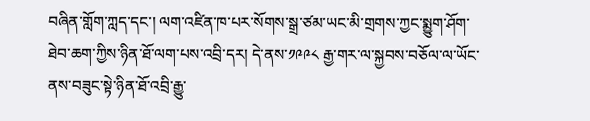བཞིན་གློག་ཀླད་དང་། ལག་འཛིན་ཁ་པར་སོགས་སྒྲ་ཙམ་ཡང་མི་གྲགས་ཀྱང་སྨྱུག་ཤོག་ཐེབ་ཆག་ཀྱིས་ཉིན་ཐོ་ལག་པས་འབྲི་དར། དེ་ནས་༡༩༩༨ རྒྱ་གར་ལ་སྐྱབས་བཅོལ་ལ་ཡོང་ནས་བཟུང་སྟེ་ཉིན་ཐོ་འབྲི་རྒྱུ་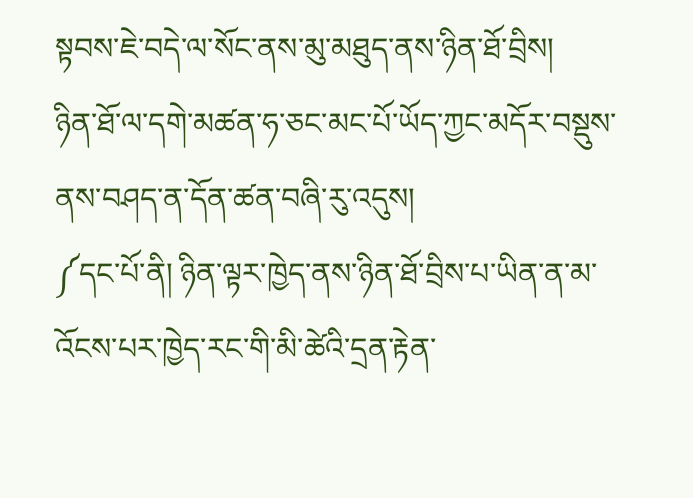སྟབས་ཇེ་བདེ་ལ་སོང་ནས་མུ་མཐུད་ནས་ཉིན་ཐོ་བྲིས།
ཉིན་ཐོ་ལ་དགེ་མཚན་ཧ་ཅང་མང་པོ་ཡོད་ཀྱང་མདོར་བསྡུས་ནས་བཤད་ན་དོན་ཚན་བཞི་རུ་འདུས།
༼དང་པོ་ནི། ཉིན་ལྟར་ཁྱེད་ནས་ཉིན་ཐོ་བྲིས་པ་ཡིན་ན་མ་འོངས་པར་ཁྱེད་རང་གི་མི་ཚེའི་དྲན་རྟེན་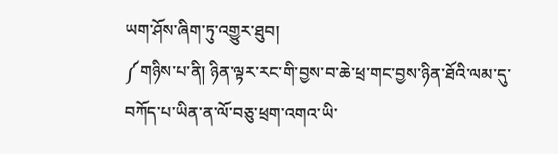ཡག་ཤོས་ཞིག་ཏུ་འགྱུར་ཐུབ།
༼གཉིས་པ་ནི། ཉིན་ལྟར་རང་གི་བྱས་བ་ཆེ་ཕྲ་གང་བྱས་ཉིན་ཐོའི་ལམ་དུ་བཀོད་པ་ཡིན་ན་ལོ་བཅུ་ཕྲག་འགའ་ཡི་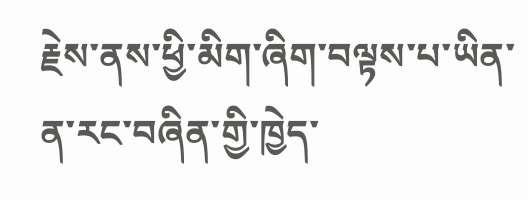རྗེས་ནས་ཕྱི་མིག་ཞིག་བལྟས་པ་ཡིན་ན་རང་བཞིན་གྱི་ཁྱེད་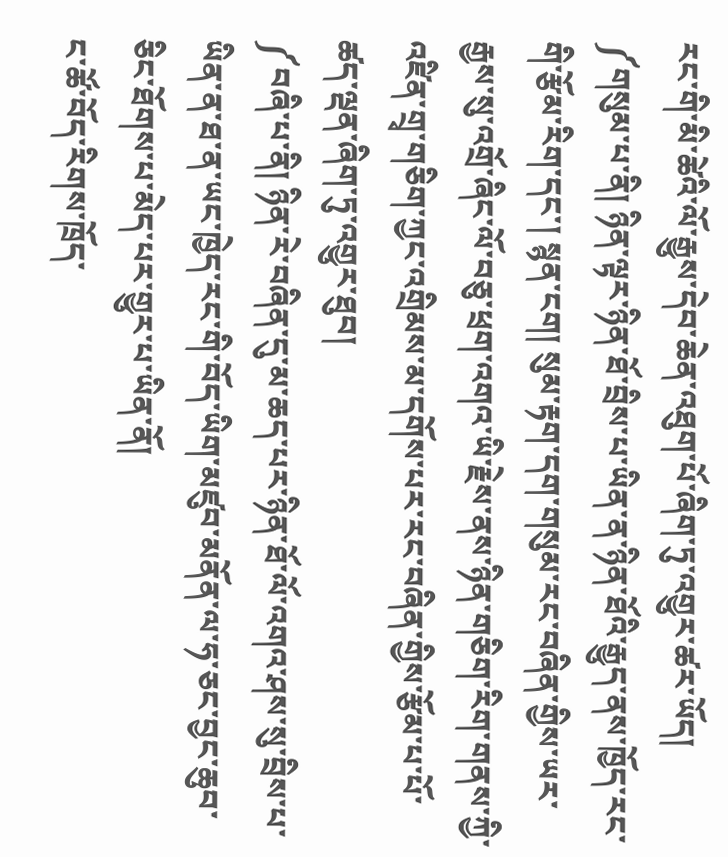རང་གི་མི་ཚེའི་ལོ་རྒྱུས་དེབ་ཆེན་འཐུག་པོ་ཞིག་ཏུ་འགྱུར་ཚར་ཡོད།
༼གསུམ་པ་ནི། ཉིན་ལྟར་ཉིན་ཐོ་བྲིས་པ་ཡིན་ན་ཉིན་ཐོའི་རྒྱུད་ནས་ཁྱོད་རང་གི་རྩོམ་རིག་དང་། སྙན་ངག། སུམ་རྟག་དག་གསུམ་རང་བཞིན་གྱིས་ཡར་རྒྱས་སུ་འགྲོ་ཞིང་ལོ་བཅུ་ཕྲག་འགའ་ཡི་རྗེས་ནས་ཉིན་གཅིག་རིག་གནས་ཀྱི་འཛིན་གྲྭ་གཅིག་ཀྱང་འགྲིམས་མ་དགོས་པར་རང་བཞིན་གྱིས་རྩོམ་པ་པོ་ཚད་ལྡན་ཞིག་ཏུ་འགྱུར་ཐུབ།
༼བཞི་པ་ནི། ཉིན་རེ་བཞིན་དུ་མ་ཆད་པར་ཉིན་ཐོ་ལོ་འགའ་ཤས་སུ་བྲིས་པ་ཡིན་ན་ཐ་ན་ཡང་ཁྱེད་རང་གི་བོད་ཡིག་མཛུབ་མནོན་ལ་ཧ་ཅང་བྱང་ཆུབ་ཅིང་ཐོགས་པ་མེད་པར་གྱུར་པ་ཡིན་ནོ།
ང་ཚོ་བོད་རིགས་ཁྲོད་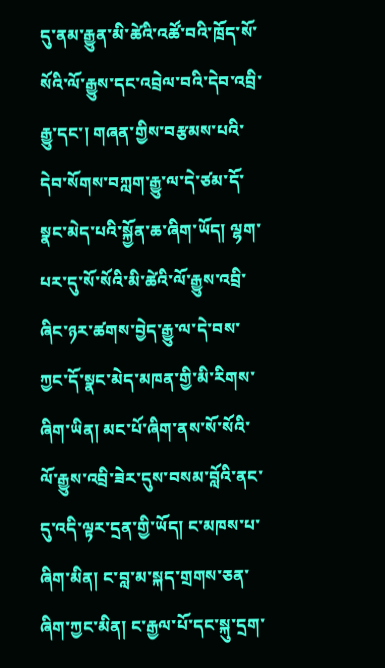དུ་ནམ་རྒྱུན་མི་ཚེའི་འཚོ་བའི་ཁྲོད་སོ་སོའི་ལོ་རྒྱུས་དང་འབྲེལ་བའི་དེབ་འབྲི་རྒྱུ་དང་། གཞན་གྱིས་བརྩམས་པའི་དེབ་སོགས་བཀླག་རྒྱུ་ལ་དེ་ཙམ་དོ་སྣང་མེད་པའི་སྐྱོན་ཆ་ཞིག་ཡོད། ལྷག་པར་དུ་སོ་སོའི་མི་ཚེའི་ལོ་རྒྱུས་འབྲི་ཞིང་ཉར་ཚགས་བྱེད་རྒྱུ་ལ་དེ་བས་ཀྱང་དོ་སྣང་མེད་མཁན་གྱི་མི་རིགས་ཞིག་ཡིན། མང་པོ་ཞིག་ནས་སོ་སོའི་ལོ་རྒྱུས་འབྲི་ཟེར་དུས་བསམ་བློའི་ནང་དུ་འདི་ལྟར་དྲན་གྱི་ཡོད། ང་མཁས་པ་ཞིག་མིན། ང་བླ་མ་སྐད་གྲགས་ཅན་ཞིག་ཀྱང་མིན། ང་རྒྱལ་པོ་དང་སྐུ་དྲག་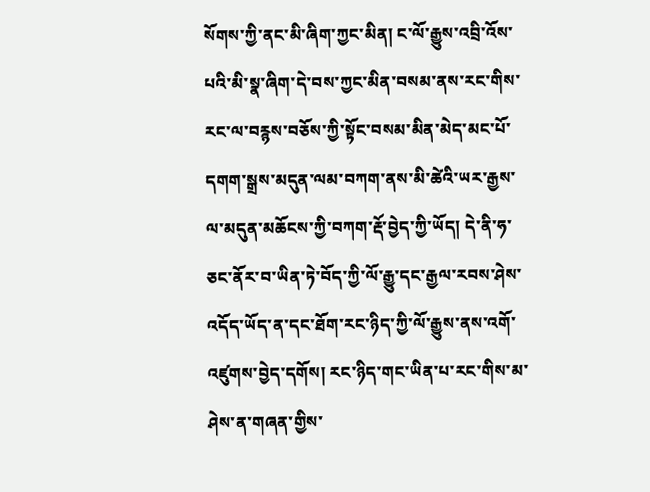སོགས་ཀྱི་ནང་མི་ཞིག་ཀྱང་མིན། ང་ལོ་རྒྱུས་འབྲི་འོས་པའི་མི་སྣ་ཞིག་དེ་བས་ཀྱང་མིན་བསམ་ནས་རང་གིས་རང་ལ་བརྙས་བཅོས་ཀྱི་སྟོང་བསམ་མིན་མེད་མང་པོ་དགག་སྒྲས་མདུན་ལམ་བཀག་ནས་མི་ཚེའི་ཡར་རྒྱས་ལ་མདུན་མཆོངས་ཀྱི་བཀག་རྡོ་བྱེད་ཀྱི་ཡོད། དེ་ནི་ཧ་ཅང་ནོར་བ་ཡིན་ཏེ་བོད་ཀྱི་ལོ་རྒྱུ་དང་རྒྱལ་རབས་ཤེས་འདོད་ཡོད་ན་དང་ཐོག་རང་ཉིད་ཀྱི་ལོ་རྒྱུས་ནས་འགོ་འཛུགས་བྱེད་དགོས། རང་ཉིད་གང་ཡིན་པ་རང་གིས་མ་ཤེས་ན་གཞན་གྱིས་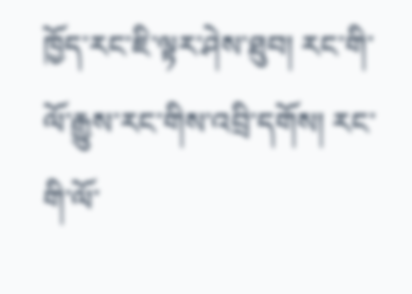ཁྱོད་རང་ཇི་ལྟར་ཤེས་ཐུབ། རང་གི་ལོ་རྒྱུས་རང་གིས་འབྲི་དགོས། རང་གི་ལོ་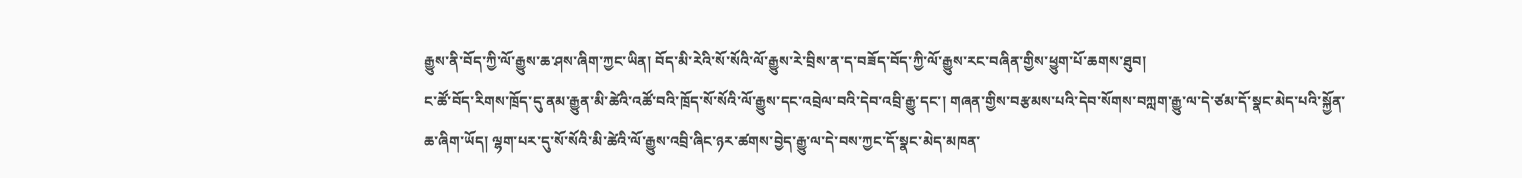རྒྱུས་ནི་བོད་ཀྱི་ལོ་རྒྱུས་ཆ་ཤས་ཞིག་ཀྱང་ཡིན། བོད་མི་རེའི་སོ་སོའི་ལོ་རྒྱུས་རེ་བྲིས་ན་ད་བཟོད་བོད་ཀྱི་ལོ་རྒྱུས་རང་བཞིན་གྱིས་ཕྱུག་པོ་ཆགས་ཐུབ།
ང་ཚོ་བོད་རིགས་ཁྲོད་དུ་ནམ་རྒྱུན་མི་ཚེའི་འཚོ་བའི་ཁྲོད་སོ་སོའི་ལོ་རྒྱུས་དང་འབྲེལ་བའི་དེབ་འབྲི་རྒྱུ་དང་། གཞན་གྱིས་བརྩམས་པའི་དེབ་སོགས་བཀླག་རྒྱུ་ལ་དེ་ཙམ་དོ་སྣང་མེད་པའི་སྐྱོན་ཆ་ཞིག་ཡོད། ལྷག་པར་དུ་སོ་སོའི་མི་ཚེའི་ལོ་རྒྱུས་འབྲི་ཞིང་ཉར་ཚགས་བྱེད་རྒྱུ་ལ་དེ་བས་ཀྱང་དོ་སྣང་མེད་མཁན་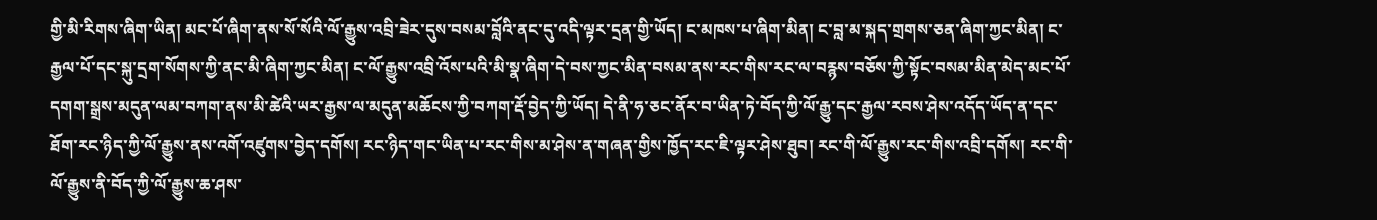གྱི་མི་རིགས་ཞིག་ཡིན། མང་པོ་ཞིག་ནས་སོ་སོའི་ལོ་རྒྱུས་འབྲི་ཟེར་དུས་བསམ་བློའི་ནང་དུ་འདི་ལྟར་དྲན་གྱི་ཡོད། ང་མཁས་པ་ཞིག་མིན། ང་བླ་མ་སྐད་གྲགས་ཅན་ཞིག་ཀྱང་མིན། ང་རྒྱལ་པོ་དང་སྐུ་དྲག་སོགས་ཀྱི་ནང་མི་ཞིག་ཀྱང་མིན། ང་ལོ་རྒྱུས་འབྲི་འོས་པའི་མི་སྣ་ཞིག་དེ་བས་ཀྱང་མིན་བསམ་ནས་རང་གིས་རང་ལ་བརྙས་བཅོས་ཀྱི་སྟོང་བསམ་མིན་མེད་མང་པོ་དགག་སྒྲས་མདུན་ལམ་བཀག་ནས་མི་ཚེའི་ཡར་རྒྱས་ལ་མདུན་མཆོངས་ཀྱི་བཀག་རྡོ་བྱེད་ཀྱི་ཡོད། དེ་ནི་ཧ་ཅང་ནོར་བ་ཡིན་ཏེ་བོད་ཀྱི་ལོ་རྒྱུ་དང་རྒྱལ་རབས་ཤེས་འདོད་ཡོད་ན་དང་ཐོག་རང་ཉིད་ཀྱི་ལོ་རྒྱུས་ནས་འགོ་འཛུགས་བྱེད་དགོས། རང་ཉིད་གང་ཡིན་པ་རང་གིས་མ་ཤེས་ན་གཞན་གྱིས་ཁྱོད་རང་ཇི་ལྟར་ཤེས་ཐུབ། རང་གི་ལོ་རྒྱུས་རང་གིས་འབྲི་དགོས། རང་གི་ལོ་རྒྱུས་ནི་བོད་ཀྱི་ལོ་རྒྱུས་ཆ་ཤས་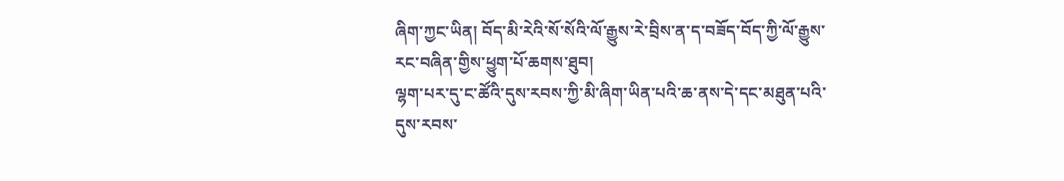ཞིག་ཀྱང་ཡིན། བོད་མི་རེའི་སོ་སོའི་ལོ་རྒྱུས་རེ་བྲིས་ན་ད་བཟོད་བོད་ཀྱི་ལོ་རྒྱུས་རང་བཞིན་གྱིས་ཕྱུག་པོ་ཆགས་ཐུབ།
ལྷག་པར་དུ་ང་ཚོའི་དུས་རབས་ཀྱི་མི་ཞིག་ཡིན་པའི་ཆ་ནས་དེ་དང་མཐུན་པའི་དུས་རབས་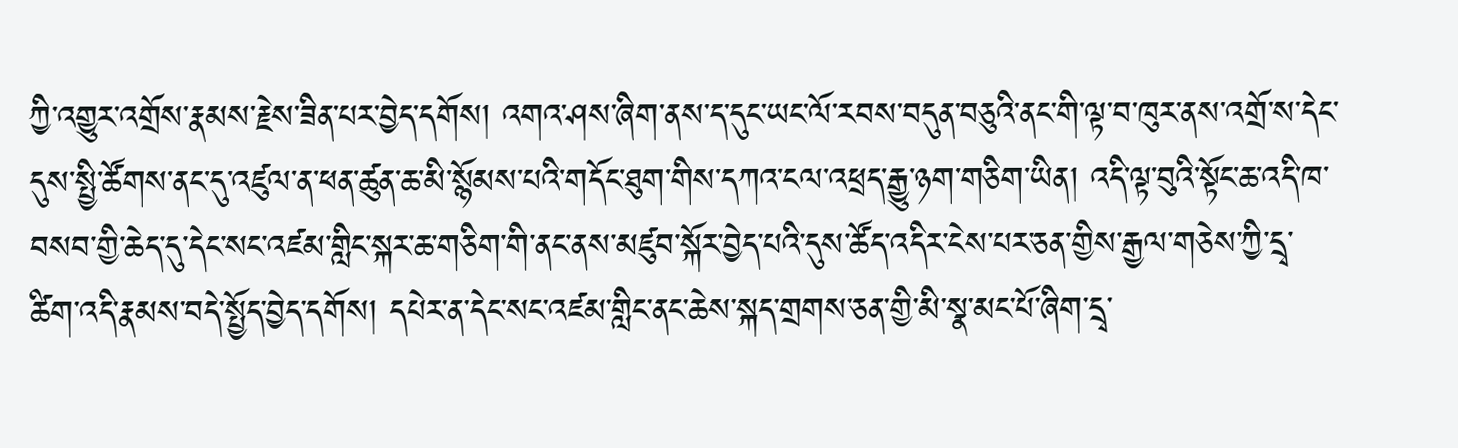ཀྱི་འགྱུར་འགྲོས་རྣམས་རྗེས་ཟིན་པར་བྱེད་དགོས། འགའ་ཤས་ཞིག་ནས་ད་དུང་ཡང་ལོ་རབས་བདུན་བཅུའི་ནང་གི་ལྟ་བ་ཁུར་ནས་འགྲོ་ས་དེང་དུས་སྤྱི་ཚོགས་ནང་དུ་འཛུལ་ན་ཕན་ཚུན་ཆ་མི་སྙོམས་པའི་གདོང་ཐུག་གིས་དཀའ་ངལ་འཕྲད་རྒྱུ་ཉག་གཅིག་ཡིན། འདི་ལྟ་བུའི་སྟོང་ཆ་འདི་ཁ་བསབ་གྱི་ཆེད་དུ་དེང་སང་འཛམ་གླིང་སྐར་ཆ་གཅིག་གི་ནང་ནས་མཛུབ་སྐོར་བྱེད་པའི་དུས་ཚོད་འདིར་ངེས་པར་ཅན་གྱིས་རྒྱལ་གཅེས་ཀྱི་དྲྭ་ཚིག་འདི་རྣམས་བདེ་སྤྱོད་བྱེད་དགོས། དཔེར་ན་དེང་སང་འཛམ་གླིང་ནང་ཆེས་སྐད་གྲགས་ཅན་གྱི་མི་སྣ་མང་པོ་ཞིག་དྲྭ་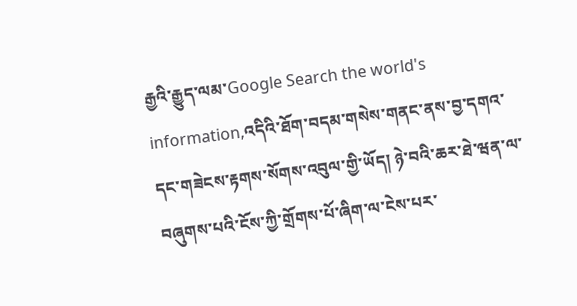རྒྱའི་རྒྱུད་ལམ་Google Search the world's information,འདིའི་ཐོག་བདམ་གསེས་གནང་ནས་བྱ་དགའ་དང་གཟེངས་རྟགས་སོགས་འབུལ་གྱི་ཡོད། ཉེ་བའི་ཆར་ཐེ་ཝན་ལ་བཞུགས་པའི་ངོས་ཀྱི་གྲོགས་པོ་ཞིག་ལ་ངེས་པར་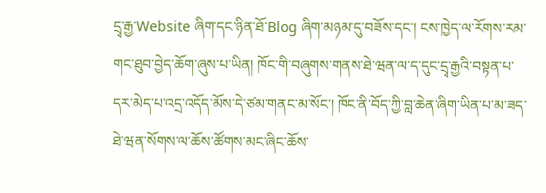དྲྭ་རྒྱ་Website ཞིག་དང་ཉིན་ཐོ་Blog ཞིག་མཉམ་དུ་བཟོས་དང་། ངས་ཁྱེད་ལ་རོགས་རམ་གང་ཐུབ་བྱེད་ཆོག་ཞུས་པ་ཡིན། ཁོང་གི་བཞུགས་གནས་ཐེ་ཝན་ལ་ད་དུང་དྲྭ་རྒྱའི་བསྟན་པ་དར་མེད་པ་འདྲ་འདོད་མོས་དེ་ཙམ་གནང་མ་སོང་། ཁོང་ནི་བོད་ཀྱི་བླ་ཆེན་ཞིག་ཡིན་པ་མ་ཟད་ཐེ་ཝན་སོགས་ལ་ཆོས་ཚོགས་མང་ཞིང་ཆོས་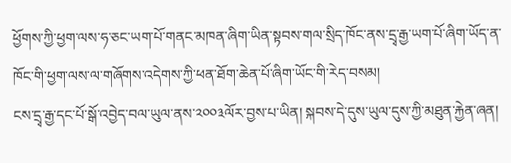ཕྱོགས་ཀྱི་ཕྱག་ལས་ཧ་ཅང་ཡག་པོ་གནང་མཁན་ཞིག་ཡིན་སྟབས་གལ་སྲིད་ཁོང་ནས་དྲྭ་རྒྱ་ཡག་པོ་ཞིག་ཡོད་ན་ཁོང་གི་ཕྱག་ལས་ལ་གཞོགས་འདེགས་ཀྱི་ཕན་ཐོག་ཆེན་པོ་ཞིག་ཡོང་གི་རེད་བསམ།
ངས་དྲྭ་རྒྱ་དང་པོ་སྒོ་འབྱེད་བལ་ཡུལ་ནས་༢༠༠༣ལོར་བྱས་པ་ཡིན། སྐབས་དེ་དུས་ཡུལ་དུས་ཀྱི་མཐུན་རྐྱེན་ཞན།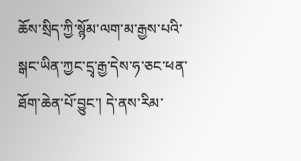ཆོས་སྲིད་ཀྱི་སྙོམ་ལག་མ་རྒྱས་པའི་སྒང་ཡིན་ཀྱང་དྲྭ་རྒྱ་དེས་ཧ་ཅང་ཕན་ཐོག་ཆེན་པོ་བྱུང་། དེ་ནས་རིམ་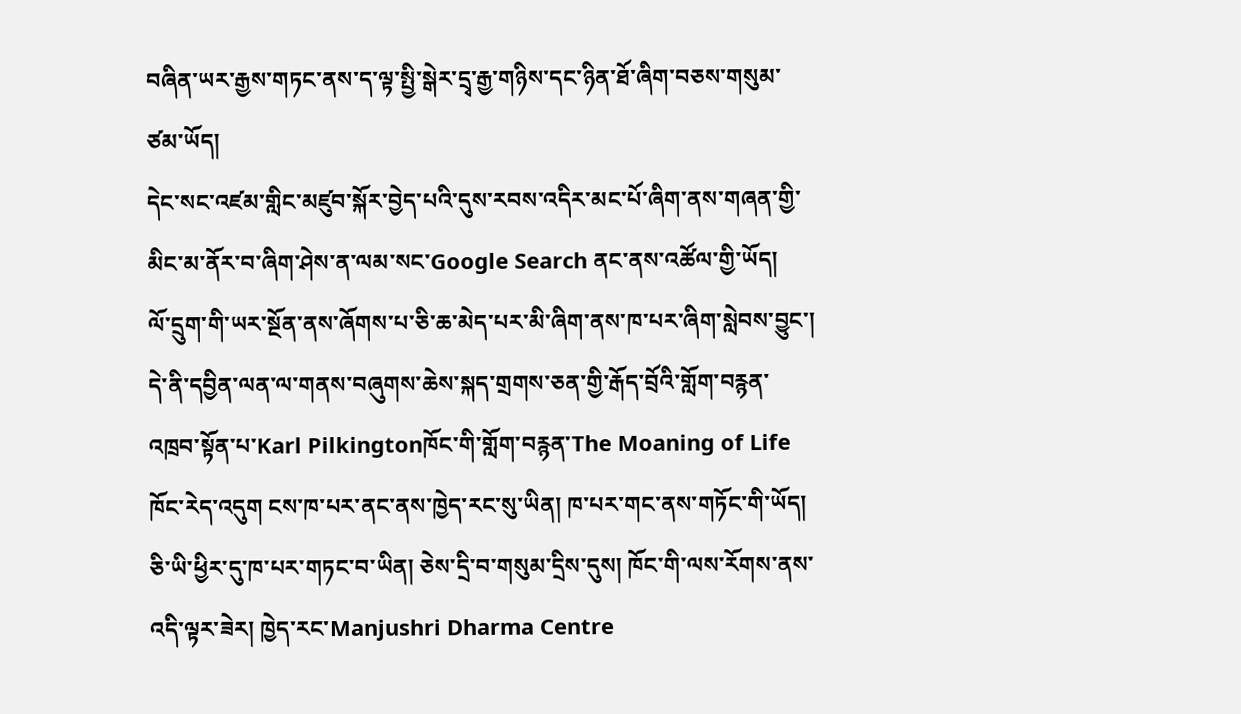བཞིན་ཡར་རྒྱས་གཏང་ནས་ད་ལྟ་སྤྱི་སྒེར་དྲྭ་རྒྱ་གཉིས་དང་ཉིན་ཐོ་ཞིག་བཅས་གསུམ་ཙམ་ཡོད།
དེང་སང་འཛམ་གླིང་མཛུབ་སྐོར་བྱེད་པའི་དུས་རབས་འདིར་མང་པོ་ཞིག་ནས་གཞན་གྱི་མིང་མ་ནོར་བ་ཞིག་ཤེས་ན་ལམ་སང་Google Search ནང་ནས་འཚོལ་གྱི་ཡོད།
ལོ་དྲུག་གི་ཡར་སྔོན་ནས་ཞོགས་པ་ཅི་ཆ་མེད་པར་མི་ཞིག་ནས་ཁ་པར་ཞིག་སླེབས་བྱུང་། དེ་ནི་དབྱིན་ལན་ལ་གནས་བཞུགས་ཆེས་སྐད་གྲགས་ཅན་གྱི་རྒོད་བྲོའི་གློག་བརྙན་འཁྲབ་སྟོན་པ་Karl Pilkingtonཁོང་གི་གློག་བརྙན་The Moaning of Life ཁོང་རེད་འདུག ངས་ཁ་པར་ནང་ནས་ཁྱེད་རང་སུ་ཡིན། ཁ་པར་གང་ནས་གཏོང་གི་ཡོད། ཅི་ཡི་ཕྱིར་དུ་ཁ་པར་གཏང་བ་ཡིན། ཅེས་དྲི་བ་གསུམ་དྲིས་དུས། ཁོང་གི་ལས་རོགས་ནས་འདི་ལྟར་ཟེར། ཁྱེད་རང་Manjushri Dharma Centre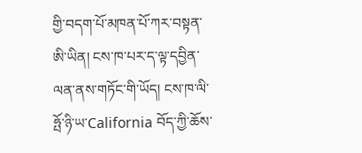གྱི་བདག་པོ་མཁན་པོ་ཀར་བསྟན་ཨི་ཡིན། ངས་ཁ་པར་ད་ལྟ་དབྱིན་ལན་ནས་གཏོང་གི་ཡོད། ངས་ཁ་ལི་ཧྤོ་ཉི་ཡ་California བོད་ཀྱི་ཆོས་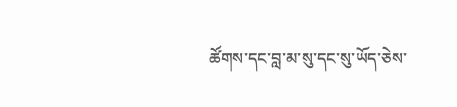ཚོགས་དང་བླ་མ་སུ་དང་སུ་ཡོད་ཅེས་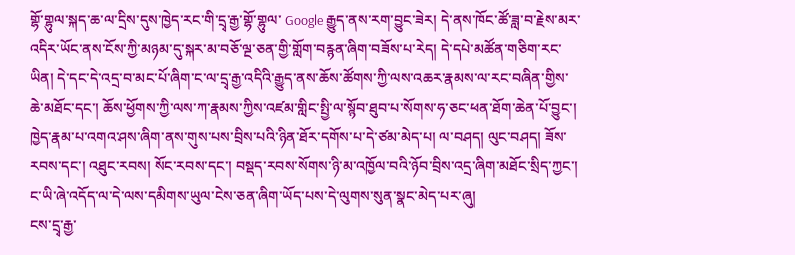གྷོ་གྷུལ་སྐད་ཆ་ལ་དྲིས་དུས་ཁྱེད་རང་གི་དྲྭ་རྒྱ་གྷོ་གྷུལ་ Google རྒྱུད་ནས་རག་བྱུང་ཟེར། དེ་ནས་ཁོང་ཚོ་ཟླ་བ་རྗེས་མར་འདིར་ཡོང་ནས་ངོས་ཀྱི་མཉམ་དུ་སྐར་མ་བཅོ་ལྔ་ཅན་གྱི་གློག་བརྙན་ཞིག་བཟོས་པ་རེད། དེ་དཔེ་མཚོན་གཅིག་རང་ཡིན། དེ་དང་དེ་འདྲ་བ་མང་པོ་ཞིག་ང་ལ་དྲྭ་རྒྱ་འདིའི་རྒྱུད་ནས་ཆོས་ཚོགས་ཀྱི་ལས་འཆར་རྣམས་ལ་རང་བཞིན་གྱིས་ཆེ་མཐོང་དང་། ཆོས་ཕྱོགས་ཀྱི་ལས་ཀ་རྣམས་ཀྱིས་འཛམ་གླིང་སྤྱི་ལ་སྙོབ་ཐུབ་པ་སོགས་ཧ་ཅང་ཕན་ཐོག་ཆེན་པོ་བྱུང་།
ཁྱེད་རྣམ་པ་འགའ་ཤས་ཞིག་ནས་གུས་པས་བྲིས་པའི་ཉིན་ཐོར་དགོས་པ་དེ་ཙམ་མེད་པ། ལ་བཤད། ལུང་བཤད། ཟོས་རབས་དང་། འཐུང་རབས། སོང་རབས་དང་། བསྡད་རབས་སོགས་ཉི་མ་འཁྱོལ་བའི་ཉོབ་བྲིས་འདྲ་ཞིག་མཐོང་སྲིད་ཀྱང་། ང་ཡི་ཞེ་འདོད་ལ་དེ་ལས་དམིགས་ཡུལ་ངེས་ཅན་ཞིག་ཡོད་པས་དེ་ལུགས་སུན་སྣང་མེད་པར་ཞུ།
ངས་དྲྭ་རྒྱ་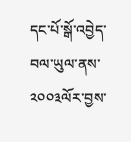དང་པོ་སྒོ་འབྱེད་བལ་ཡུལ་ནས་༢༠༠༣ལོར་བྱས་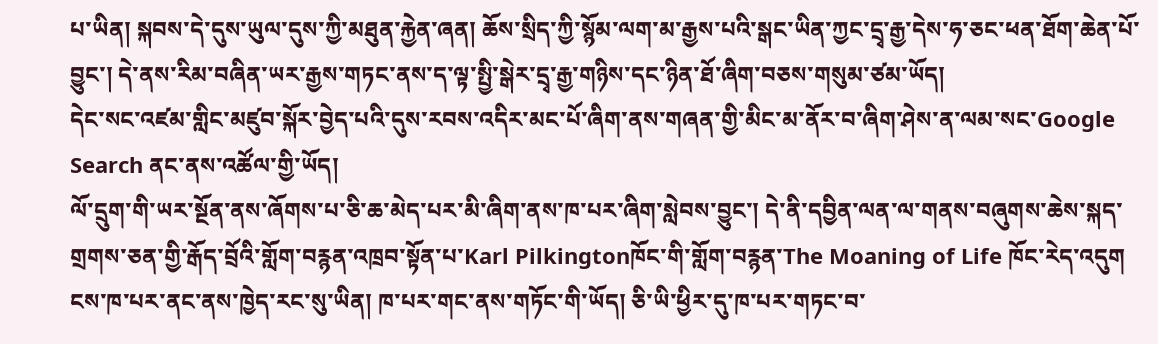པ་ཡིན། སྐབས་དེ་དུས་ཡུལ་དུས་ཀྱི་མཐུན་རྐྱེན་ཞན། ཆོས་སྲིད་ཀྱི་སྙོམ་ལག་མ་རྒྱས་པའི་སྒང་ཡིན་ཀྱང་དྲྭ་རྒྱ་དེས་ཧ་ཅང་ཕན་ཐོག་ཆེན་པོ་བྱུང་། དེ་ནས་རིམ་བཞིན་ཡར་རྒྱས་གཏང་ནས་ད་ལྟ་སྤྱི་སྒེར་དྲྭ་རྒྱ་གཉིས་དང་ཉིན་ཐོ་ཞིག་བཅས་གསུམ་ཙམ་ཡོད།
དེང་སང་འཛམ་གླིང་མཛུབ་སྐོར་བྱེད་པའི་དུས་རབས་འདིར་མང་པོ་ཞིག་ནས་གཞན་གྱི་མིང་མ་ནོར་བ་ཞིག་ཤེས་ན་ལམ་སང་Google Search ནང་ནས་འཚོལ་གྱི་ཡོད།
ལོ་དྲུག་གི་ཡར་སྔོན་ནས་ཞོགས་པ་ཅི་ཆ་མེད་པར་མི་ཞིག་ནས་ཁ་པར་ཞིག་སླེབས་བྱུང་། དེ་ནི་དབྱིན་ལན་ལ་གནས་བཞུགས་ཆེས་སྐད་གྲགས་ཅན་གྱི་རྒོད་བྲོའི་གློག་བརྙན་འཁྲབ་སྟོན་པ་Karl Pilkingtonཁོང་གི་གློག་བརྙན་The Moaning of Life ཁོང་རེད་འདུག ངས་ཁ་པར་ནང་ནས་ཁྱེད་རང་སུ་ཡིན། ཁ་པར་གང་ནས་གཏོང་གི་ཡོད། ཅི་ཡི་ཕྱིར་དུ་ཁ་པར་གཏང་བ་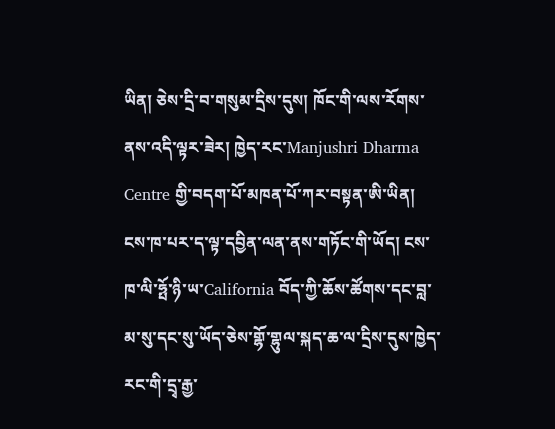ཡིན། ཅེས་དྲི་བ་གསུམ་དྲིས་དུས། ཁོང་གི་ལས་རོགས་ནས་འདི་ལྟར་ཟེར། ཁྱེད་རང་Manjushri Dharma Centre གྱི་བདག་པོ་མཁན་པོ་ཀར་བསྟན་ཨི་ཡིན། ངས་ཁ་པར་ད་ལྟ་དབྱིན་ལན་ནས་གཏོང་གི་ཡོད། ངས་ཁ་ལི་ཧྤོ་ཉི་ཡ་California བོད་ཀྱི་ཆོས་ཚོགས་དང་བླ་མ་སུ་དང་སུ་ཡོད་ཅེས་གྷོ་གྷུལ་སྐད་ཆ་ལ་དྲིས་དུས་ཁྱེད་རང་གི་དྲྭ་རྒྱ་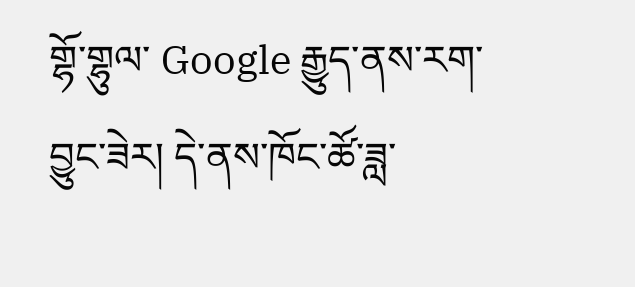གྷོ་གྷུལ་ Google རྒྱུད་ནས་རག་བྱུང་ཟེར། དེ་ནས་ཁོང་ཚོ་ཟླ་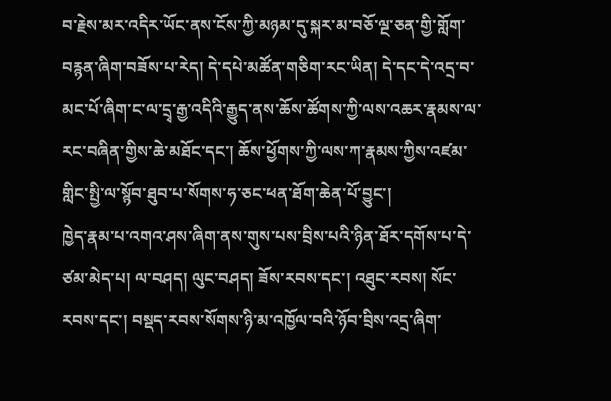བ་རྗེས་མར་འདིར་ཡོང་ནས་ངོས་ཀྱི་མཉམ་དུ་སྐར་མ་བཅོ་ལྔ་ཅན་གྱི་གློག་བརྙན་ཞིག་བཟོས་པ་རེད། དེ་དཔེ་མཚོན་གཅིག་རང་ཡིན། དེ་དང་དེ་འདྲ་བ་མང་པོ་ཞིག་ང་ལ་དྲྭ་རྒྱ་འདིའི་རྒྱུད་ནས་ཆོས་ཚོགས་ཀྱི་ལས་འཆར་རྣམས་ལ་རང་བཞིན་གྱིས་ཆེ་མཐོང་དང་། ཆོས་ཕྱོགས་ཀྱི་ལས་ཀ་རྣམས་ཀྱིས་འཛམ་གླིང་སྤྱི་ལ་སྙོབ་ཐུབ་པ་སོགས་ཧ་ཅང་ཕན་ཐོག་ཆེན་པོ་བྱུང་།
ཁྱེད་རྣམ་པ་འགའ་ཤས་ཞིག་ནས་གུས་པས་བྲིས་པའི་ཉིན་ཐོར་དགོས་པ་དེ་ཙམ་མེད་པ། ལ་བཤད། ལུང་བཤད། ཟོས་རབས་དང་། འཐུང་རབས། སོང་རབས་དང་། བསྡད་རབས་སོགས་ཉི་མ་འཁྱོལ་བའི་ཉོབ་བྲིས་འདྲ་ཞིག་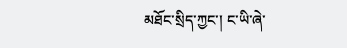མཐོང་སྲིད་ཀྱང་། ང་ཡི་ཞེ་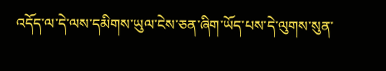འདོད་ལ་དེ་ལས་དམིགས་ཡུལ་ངེས་ཅན་ཞིག་ཡོད་པས་དེ་ལུགས་སུན་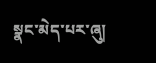སྣང་མེད་པར་ཞུ།